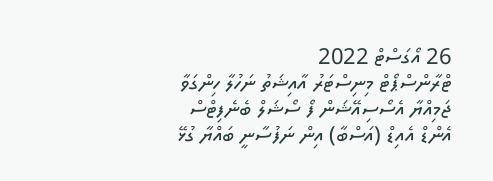26 އޯގަސްޓް 2022
ޓްރާންސްޕޯޓް މިނިސްޓަރު އާއިޝަތު ނަހުލާ ހިންގަވާ ޖަމިއްޔާ އެސޯސިއޭޝަން ފޯ ސޯޝަލް ބެނެފިޓްސް އެންޑް އެއިޑް (އަސްބާ) އިން ނަފުސާނީ ބައްޔާ ގުޅޭ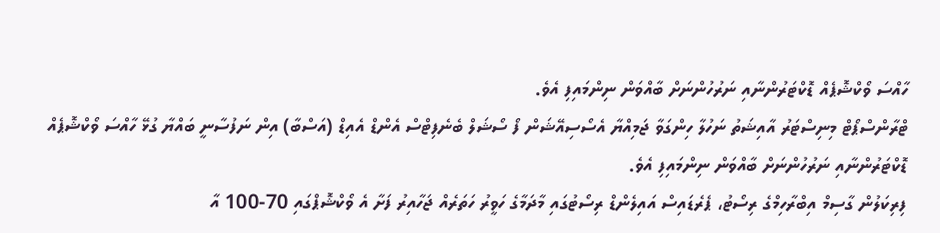ހާއްސަ ވޯކްޝޮޕެއް ޑޮކްޓަރުންނާއި ނަރުހުންނަށް ބާއްވަން ނިންމައިފި އެވެ.
ޓްރާންސްޕޯޓް މިނިސްޓަރު އާއިޝަތު ނަހުލާ ހިންގަވާ ޖަމިއްޔާ އެސޯސިއޭޝަން ފޯ ސޯޝަލް ބެނެފިޓްސް އެންޑް އެއިޑް (އަސްބާ) އިން ނަފުސާނީ ބައްޔާ ގުޅޭ ހާއްސަ ވޯކްޝޮޕެއް ޑޮކްޓަރުންނާއި ނަރުހުންނަށް ބާއްވަން ނިންމައިފި އެވެ.
ފިރިކަލުން ގާސިމް އިބްރާހިމްގެ ރިސޯޓު، ޕެރެޑައިސް އައިލެންޑް ރިސޯޓުގައި މާދަމާގެ ހަވީރު ހަތަރެއް ޖަހާއިރު ފަށާ އެ ވޯކްޝޮޕްގައި 70-100 އާ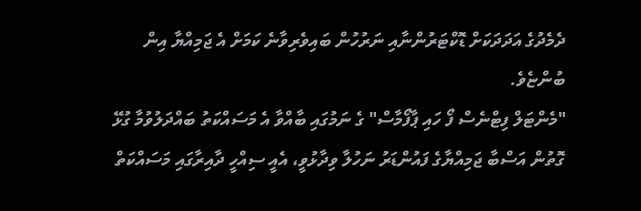ދެމެދުގެ އަދަދަކަށް ޑޮކްޓަރުންނާއި ނަރުހުން ބައިވެރިވާނެ ކަމަށް އެ ޖަމިއްޔާ އިން ބުންޏެވެ.
"މެންޓަލް ފިޓްނެސް ފޯ ހައި ޕާފޯމާސް" ގެ ނަމުގައި ބާއްވާ އެ މަސައްކަތު ބައްދަލުވުމާ ގުޅޭ ގޮތުން އަސްބާ ޖަމިއްޔާގެ ފައުންޑަރު ނަހުލާ ވިދާޅުވީ، އެއީ ސިއްހީ ދާއިރާގައި މަސައްކަތް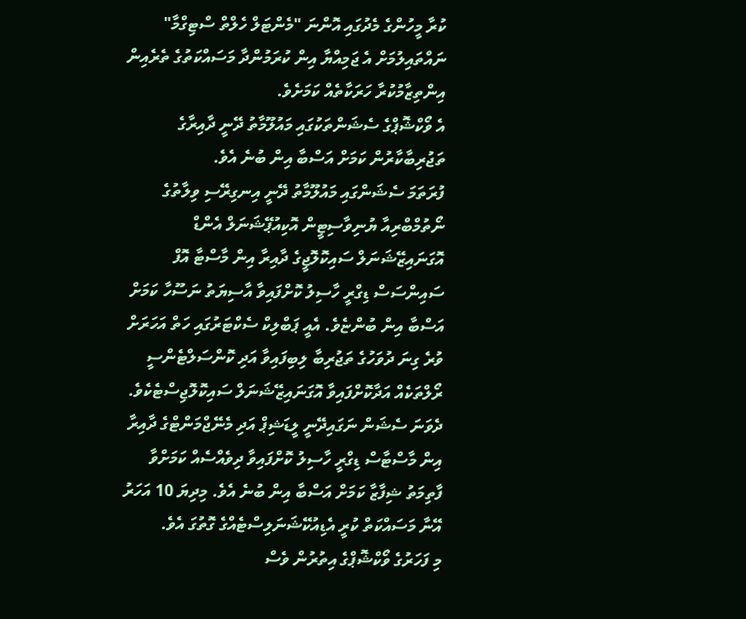ކުރާ މީހުންގެ މެދުގައި އޮންނަ "މެންޓަލް ހެލްތް ސްޓިގްމާ" ނައްތައިލުމަށް އެ ޖަމިއްޔާ އިން ކުރަމުންދާ މަސައްކަތުގެ ތެރެއިން އިންތިޒާމުކުރާ ހަރަކާތެއް ކަމަށެވެ.
އެ ވޯކްޝޮޕްގެ ސެޝަންތަކުގައި މައުލޫމާތު ދޭނީ ދާއިރާގެ ތަޖުރިބާކާރުން ކަމަށް އަސްބާ އިން ބުނެ އެވެ.
ފުރަތަމަ ސެޝަންގައި މައުލޫމާތު ދޭނީ އިނގިރޭސި ވިލާތުގެ ނޯތުމްބްރިއާ ޔުނިވާސިޓީން އޮކިއުޕޭޝަނަލް އެންޑް އޮގަނައިޒޭޝަނަލް ސައިކޮލޮޖީގެ ދާއިރާ އިން މާސްޓާ އޮފް ސައިންސަސް ޑިގްރީ ހާސިލު ކޮށްފައިވާ އާސިޔަތު ނަސޫހާ ކަމަށް އަސްބާ އިން ބުންޏެވެ. އެއީ ޕަބްލިކް ސެކްޓަރުގައި ހަތް އަހަރަށް ވުރެ ގިނަ ދުވަހުގެ ތަޖުރިބާ ލިބިފައިވާ އަދި ކޮންސަލްޓެންސީ ރޯލްތަކެއް އަދާކޮށްފައިވާ އޮގަނައިޒޭޝަނަލް ސައިކޮލޮޖިސްޓެކެވެ.
ދެވަނަ ސެޝަން ނަގައިދޭނީ ލީޑަޝިޕް އަދި މެނޭޖްމަންޓްގެ ދާއިރާ އިން މާސްޓާސް ޑިގްރީ ހާސިލު ކޮށްފައިވާ ދިވެއްސެއް ކަމަށްވާ ފާތިމަތު ޝިފާޒާ ކަމަށް އަސްބާ އިން ބުނެ އެވެ. މިދިޔަ 10 އަހަރު އޭނާ މަސައްކަތް ކުރީ އެޑިއުކޭޝަނަލިސްޓެއްގެ ގޮތުގަ އެވެ.
މި ފަހަރުގެ ވޯކްޝޮޕްގެ އިތުރުން ވެސް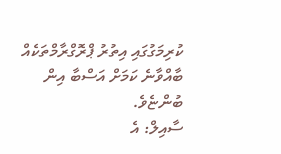ކުރިމަގުގައި އިތުރު ޕްރޮގްރާމްތަކެއް ބާއްވާނެ ކަމަށް އަސްބާ އިން ބުންޏެވެ.
ސާއިލް: އެ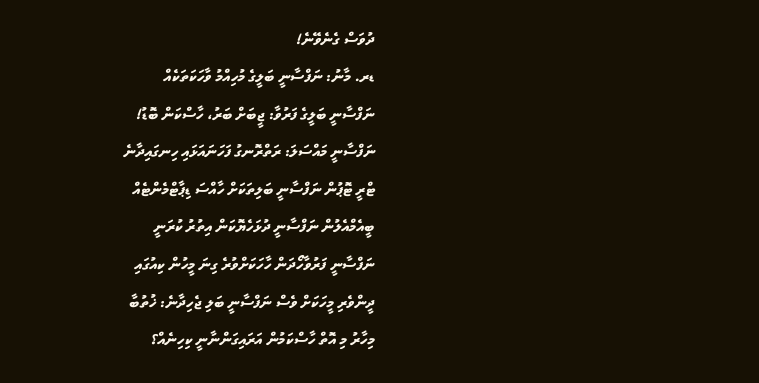ދުވަސް ގެނެވޭނެ!
ޑރ. މާނު: ނަފްސާނީ ބަލީގެ މުހިއްމު ވާހަކަތަކެއް
ނަފްސާނީ ބަލީގެ ފަރުވާ: ޖީބަށް ބަރު، ހާސްކަން ބޮޑު!
ނަފްސާނީ މައްސަލަ: ރަތްރޮނގު ފަހަނައަޅައި ހިނގައިދާނެ
ޓްރީ ޓޮޕުން ނަފްސާނީ ބަލިތަކަށް ހާއްސަ ޑިޕާޓްމެންޓެއް
ބީއެމްއެލުން ނަފްސާނީ ދުޅަހެޔޮކަން އިތުރު ކުރަނީ
ނަފްސާނީ ފަރުވާހޯދަން ހާހަކަށްވުރެ ގިނަ މީހުން ކިއުގައި
ދީންވެރި މީހަކަށް ވެސް ނަފްސާނީ ބަލި ޖެހިދާނެ: ޚުތުބާ
މިހާރު މި އޮތް ހާސްކަމުން އަރައިގަންނާނީ ކިހިނެއް؟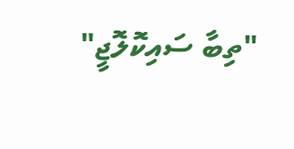"ތިބާ ސައިކޮލޮޖީ"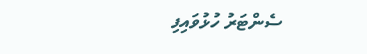ސެންޓަރު ހުޅުވައިފި